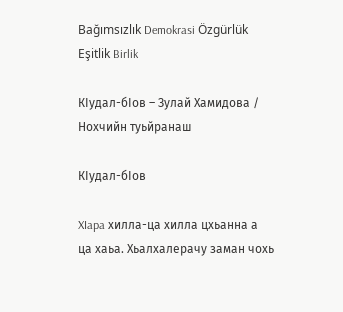Bağımsızlık Demokrasi Özgürlük Eşitlik Birlik

КIудал-бIов – Зулай Хамидова / Нохчийн туьйранаш

КIудал-бIов

XIapa хилла-ца хилла цхьанна а ца хаьа. Хьалхалерачу заман чохь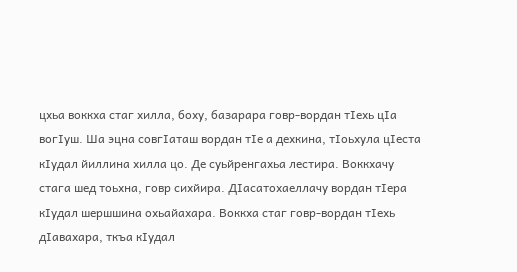цхьа воккха стаг хилла, боху, базарара говр-вордан тIехь цIа вогIуш. Ша эцна совгIаташ вордан тIе а дехкина, тIоьхула цIеста кIудал йиллина хилла цо. Де суьйренгахьа лестира. Воккхачу стага шед тоьхна, говр сихйира. ДIасатохаеллачу вордан тIера кIудал шершшина охьайахара. Воккха стаг говр-вордан тIехь дIавахара, ткъа кIудал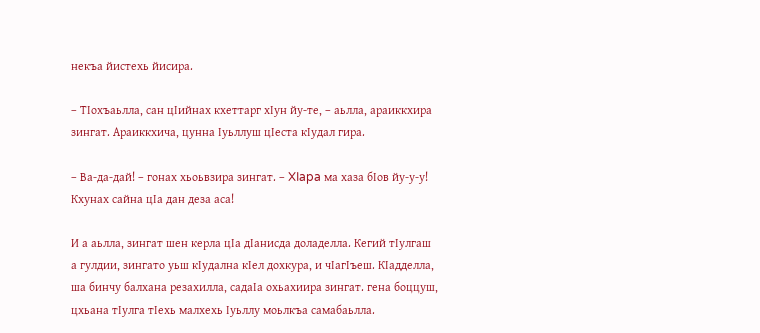некъа йистехь йисира.

– ТIохъаьлла, сан цIийнах кхеттарг хIун йу-те, – аьлла, араиккхира зингат. Араиккхича, цунна Iуьллуш цIеста кIудал гира.

– Ва-да-дай! – гонах хьоьвзира зингат. – XIapa ма хаза бIов йу-у-у! Кхунах сайна цIа дан деза аса!

И а аьлла, зингат шен керла цIа дIанисда доладелла. Кегий тIулгаш а гулдии, зингато уьш кIудална кIел дохкура, и чIагIъеш. КIадделла, ша бинчу балхана резахилла, садаIа охьахиира зингат. гена боццуш, цхьана тIулга тIехь малхехь Iуьллу моьлкъа самабаьлла.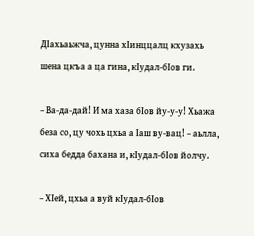ДIахьаьжча, цунна хIинццалц кхузахь шена цкъа а ца гина, кIудал-бIов ги.

– Ва-да-дай! И ма хаза бIов йу-у-у! Хьажа беза со, цу чохь цхьа а Iаш ву-вац! – аьлла, сиха бедда бахана и, кIудал-бIов йолчу.

– ХIей, цхьа а вуй кIудал-бIов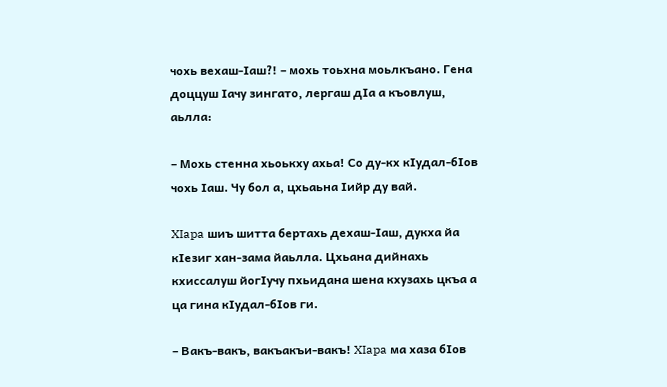чохь вехаш-Iаш?! – мохь тоьхна моьлкъано. Гена доццуш Iачу зингато, лергаш дIа а къовлуш, аьлла:

– Мохь стенна хьоькху ахьа! Со ду-кх кIудал-бIов чохь Iаш. Чу бол а, цхьаьна Iийр ду вай.

XIapa шиъ шитта бертахь дехаш-Iаш, дукха йа кIезиг хан-зама йаьлла. Цхьана дийнахь кхиссалуш йогIучу пхьидана шена кхузахь цкъа а ца гина кIудал-бIов ги.

– Вакъ-вакъ, вакъакъи-вакъ! XIapa ма хаза бIов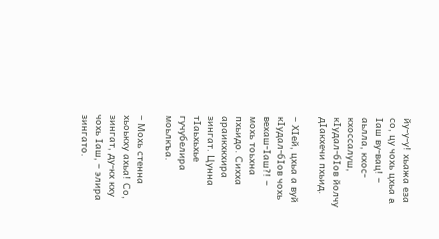йу-у-у! хьажа еза со, цу чохь цхьа a Iaш ву-вац! – аьлла, кхос-кхоссалуш, кIудал-бIов йолчу дIакхечи пхьид.

– ХIей, цхьа а вуй кIудал-бIов чохь вехаш-Iaш?! – мохь тоьхна пхьидо. Сихха араикхкхира зингат. Цунна тIаьхьхье гучубелира моьлкъа.

– Мохь стенна хьоькху ахьа! Со, зингат, ду-кх кху чохь Iаш, – элира зингато.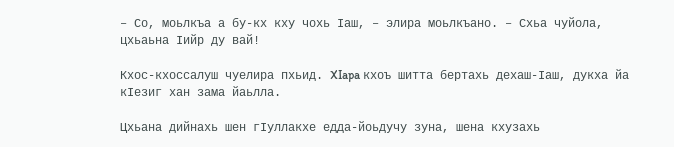– Со, моьлкъа а бу-кх кху чохь Iaш, – элира моьлкъано. – Схьа чуйола, цхьаьна Iийр ду вай!

Кхос-кхоссалуш чуелира пхьид. XIapa кхоъ шитта бертахь дехаш-Iаш, дукха йа кIезиг хан зама йаьлла.

Цхьана дийнахь шен гIуллакхе едда-йоьдучу зуна, шена кхузахь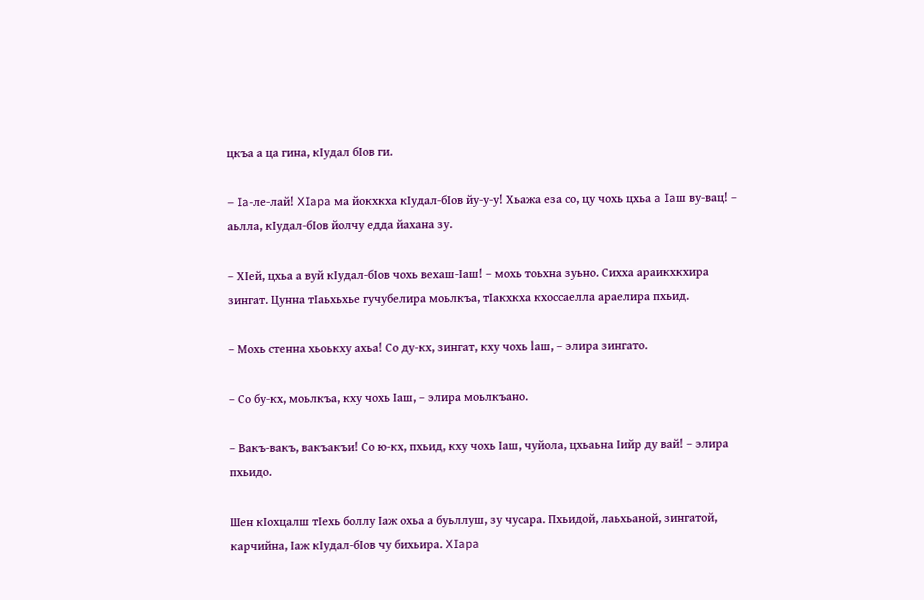цкъа а ца гина, кIудал бIов ги.

– Ia-ле-лай! XIapa ма йокхкха кIудал-бIов йу-у-у! Хьажа еза со, цу чохь цхьа a Iaш ву-вац! – аьлла, кIудал-бIов йолчу едда йахана зу.

– ХIей, цхьа а вуй кIудал-бIов чохь вехаш-Iaш! – мохь тоьхна зуьно. Сихха араикхкхира зингат. Цунна тIаьхьхье гучубелира моьлкъа, тIакхкха кхоссаелла араелира пхьид.

– Мохь стенна хьоькху ахьа! Со ду-кх, зингат, кху чохь laш, – элира зингато.

– Со бу-кх, моьлкъа, кху чохь Iaш, – элира моьлкъано.

– Вакъ-вакъ, вакъакъи! Со ю-кх, пхьид, кху чохь Iaш, чуйола, цхьаьна Iийр ду вай! – элира пхьидо.

Шен кIохцалш тIехь боллу Iаж охьа а буьллуш, зу чусара. Пхьидой, лаьхьаной, зингатой, карчийна, Iаж кIудал-бIов чу бихьира. XIapa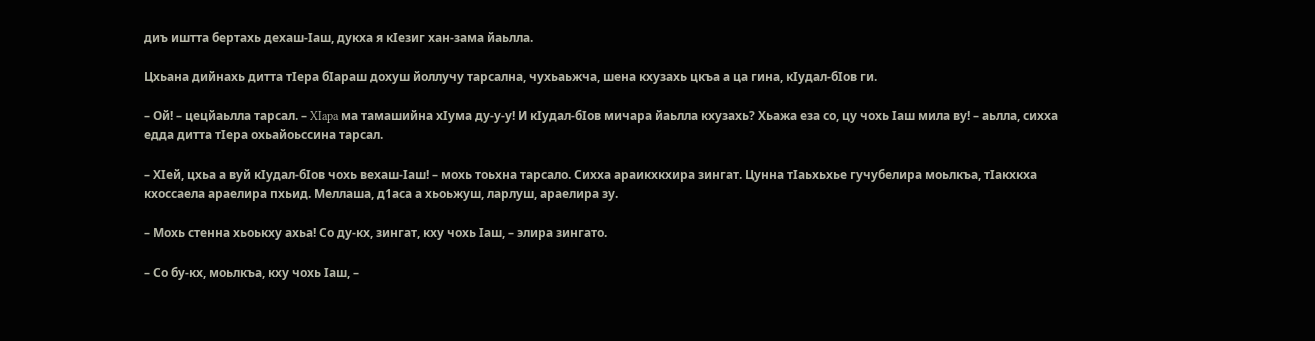диъ иштта бертахь дехаш-Iaш, дукха я кIезиг хан-зама йаьлла.

Цхьана дийнахь дитта тIера бIараш дохуш йоллучу тарсална, чухьаьжча, шена кхузахь цкъа а ца гина, кIудал-бIов ги.

– Ой! – цецйаьлла тарсал. – XIapa ма тамашийна хIума ду-у-у! И кIудал-бIов мичара йаьлла кхузахь? Хьажа еза со, цу чохь Iаш мила ву! – аьлла, сихха едда дитта тIера охьайоьссина тарсал.

– ХIей, цхьа а вуй кIудал-бIов чохь вехаш-Iаш! – мохь тоьхна тарсало. Сихха араикхкхира зингат. Цунна тIаьхьхье гучубелира моьлкъа, тIакхкха кхоссаела араелира пхьид. Меллаша, д1аса а хьоьжуш, ларлуш, араелира зу.

– Мохь стенна хьоькху ахьа! Со ду-кх, зингат, кху чохь Iаш, – элира зингато.

– Со бу-кх, моьлкъа, кху чохь Iaш, –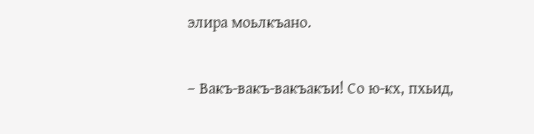элира моьлкъано.

– Вакъ-вакъ-вакъакъи! Со ю-кх, пхьид,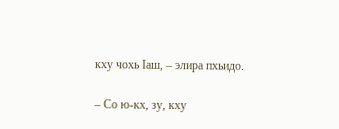кху чохь Iaш, – элира пхьидо.

– Со ю-кх, зу, кху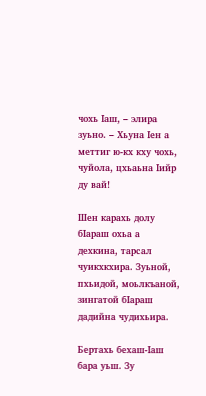чохь Iaш, – элира зуьно. – Хьуна Iен а меттиг ю-кх кху чохь, чуйола, цхьаьна Iийр ду вай!

Шен карахь долу бIараш охьа а дехкина, тарсал чуикхкхира. Зуьной, пхьидой, моьлкъаной, зингатой бIараш дадийна чудихьира.

Бертахь бехаш-Iaш бара уьш. Зу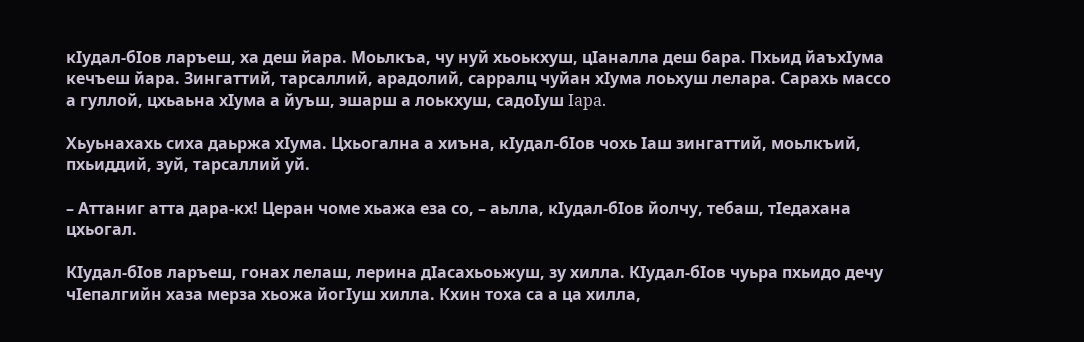кIудал-бIов ларъеш, ха деш йара. Моьлкъа, чу нуй хьоькхуш, цIаналла деш бара. Пхьид йаъхIума кечъеш йара. Зингаттий, тарсаллий, арадолий, сарралц чуйан хIума лоьхуш лелара. Сарахь массо а гуллой, цхьаьна хIума а йуъш, эшарш а лоькхуш, садоIуш Iapa.

Хьуьнахахь сиха даьржа хIума. Цхьогална а хиъна, кIудал-бIов чохь Iаш зингаттий, моьлкъий, пхьиддий, зуй, тарсаллий уй.

– Аттаниг атта дара-кх! Церан чоме хьажа еза со, – аьлла, кIудал-бIов йолчу, тебаш, тIедахана цхьогал.

КIудал-бIов ларъеш, гонах лелаш, лерина дIасахьоьжуш, зу хилла. КIудал-бIов чуьра пхьидо дечу чIепалгийн хаза мерза хьожа йогIуш хилла. Кхин тоха са а ца хилла,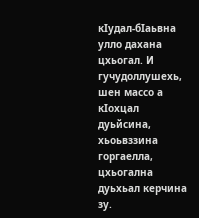кIудал-бIаьвна улло дахана цхьогал. И гучудоллушехь, шен массо а кIохцал дуьйсина, хьоьвззина горгаелла, цхьогална дуьхьал керчина зу.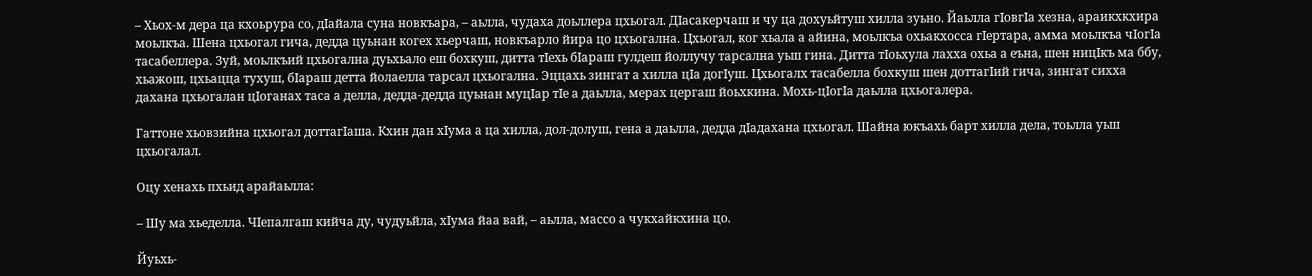– Хьох-м дера ца кхоьрура со, дIайала суна новкъара, – аьлла, чудаха доьллера цхьогал. ДIасакерчаш и чу ца дохуьйтуш хилла зуьно. Йаьлла гIовгIа хезна, араикхкхира моьлкъа. Шена цхьогал гича, дедда цуьнан когех хьерчаш, новкъарло йира цо цхьогална. Цхьогал, ког хьала а айина, моьлкъа охьакхосса гIертара, амма моьлкъа чIогIа тасабеллера. Зуй, моьлкъий цхьогална дуьхьало еш бохкуш, дитта тIехь бIараш гулдеш йоллучу тарсална уьш гина. Дитта тIоьхула лахха охьа а еъна, шен ницIкъ ма ббу, хьажош, цхьацца тухуш, бIараш детта йолаелла тарсал цхьогална. Эццахь зингат а хилла цIа догIуш. Цхьогалх тасабелла бохкуш шен доттагIий гича, зингат сихха дахана цхьогалан цIоганах таса а делла, дедда-дедда цуьнан муцIар тIе а даьлла, мерах цергаш йоьхкина. Мохь-цIогIа даьлла цхьогалера.

Гаттоне хьовзийна цхьогал доттагIаша. Кхин дан хIума а ца хилла, дол-долуш, гена а даьлла, дедда дIадахана цхьогал. Шайна юкъахь барт хилла дела, тоьлла уьш цхьогалал.

Оцу хенахь пхьид арайаьлла:

– Шу ма хьеделла. ЧIепалгаш кийча ду, чудуьйла, хIума йаа вай, – аьлла, массо а чукхайкхина цо.

Йуьхь-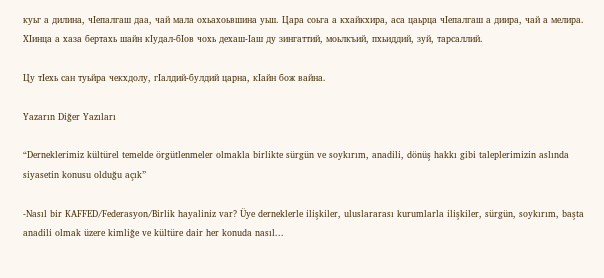куьг а дилина, чIепалгаш даа, чай мала охьахоьвшина уьш. Цара соьга а кхайкхира, аса цаьрца чIепалгаш а диира, чай а мелира. ХIинца а хаза бертахь шайн кIудал-бIов чохь дехаш-Iaш ду зингаттий, моьлкъий, пхьиддий, зуй, тарсаллий.

Цу тIехь сан туьйра чекхдолу, гIалдий-булдий царна, кIайн бож вайна.

Yazarın Diğer Yazıları

“Derneklerimiz kültürel temelde örgütlenmeler olmakla birlikte sürgün ve soykırım, anadili, dönüş hakkı gibi taleplerimizin aslında siyasetin konusu olduğu açık”

-Nasıl bir KAFFED/Federasyon/Birlik hayaliniz var? Üye derneklerle ilişkiler, uluslararası kurumlarla ilişkiler, sürgün, soykırım, başta anadili olmak üzere kimliğe ve kültüre dair her konuda nasıl...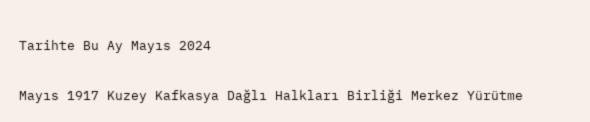Tarihte Bu Ay Mayıs 2024

Mayıs 1917 Kuzey Kafkasya Dağlı Halkları Birliği Merkez Yürütme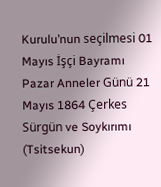Kurulu’nun seçilmesi 01 Mayıs İşçi Bayramı Pazar Anneler Günü 21 Mayıs 1864 Çerkes Sürgün ve Soykırımı (Tsitsekun)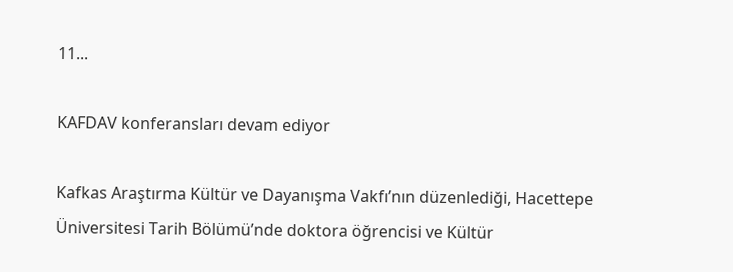11...

KAFDAV konferansları devam ediyor

Kafkas Araştırma Kültür ve Dayanışma Vakfı’nın düzenlediği, Hacettepe Üniversitesi Tarih Bölümü’nde doktora öğrencisi ve Kültür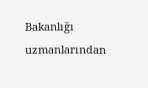Bakanlığı uzmanlarından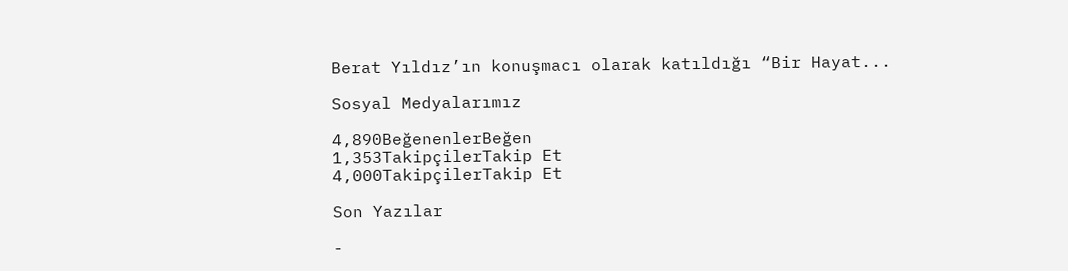Berat Yıldız’ın konuşmacı olarak katıldığı “Bir Hayat...

Sosyal Medyalarımız

4,890BeğenenlerBeğen
1,353TakipçilerTakip Et
4,000TakipçilerTakip Et

Son Yazılar

-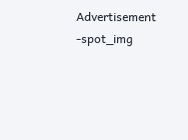Advertisement -spot_img